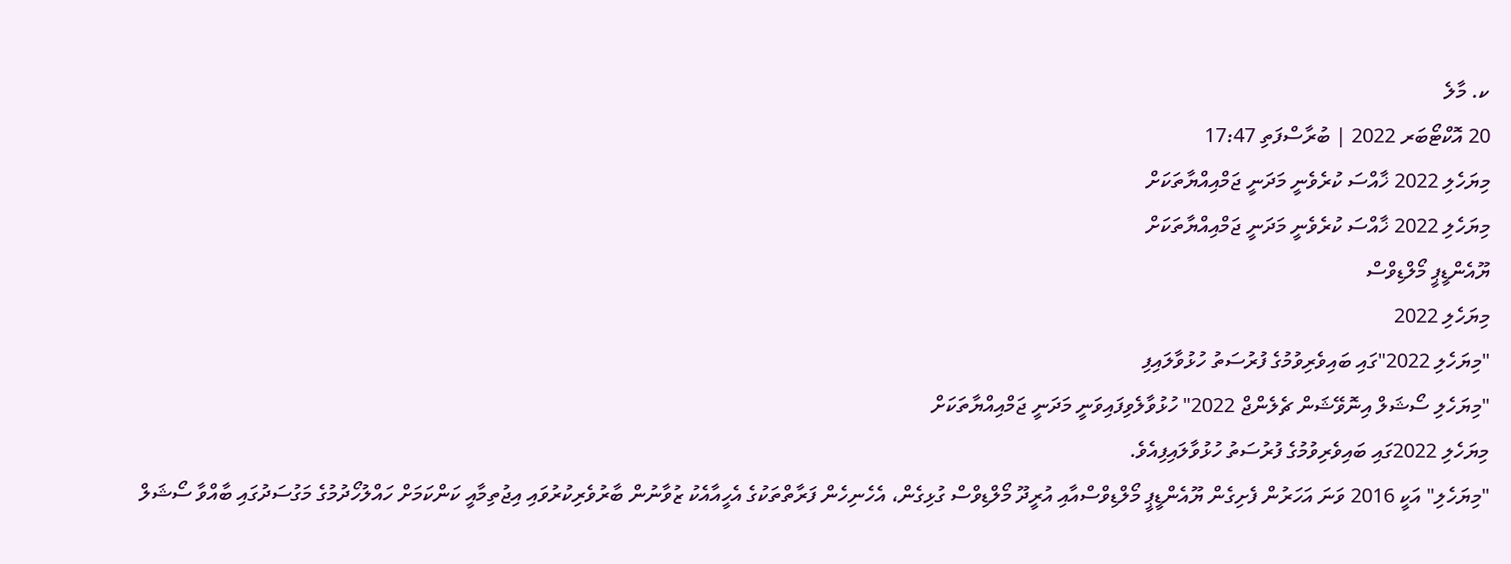ކ. މާލެ
20 އޮކްޓޯބަރ 2022 | ބުރާސްފަތި 17:47
މިޔަހެލި 2022 ޚާއްސަ ކުރެވެނީ މަދަނީ ޖަމްއިއްޔާތަކަށް
މިޔަހެލި 2022 ޚާއްސަ ކުރެވެނީ މަދަނީ ޖަމްއިއްޔާތަކަށް
ޔޫއެންޑީޕީ މޯލްޑިވްސް
މިޔަހެލި 2022
"މިޔަހެލި 2022"ގައި ބައިވެރިވުމުގެ ފުރުސަތު ހުޅުވާލައިފި
"މިޔަހެލި ސޯޝަލް އިނޮވޭޝަން ޗެލެންޖް 2022" ހުޅުވާލެވިފައިވަނީ މަދަނީ ޖަމްއިއްޔާތަކަށް
މިޔަހެލި 2022ގައި ބައިވެރިވުމުގެ ފުރުސަތު ހުޅުވާލައިފިއެވެ.
"މިޔަހެލި" އަކީ 2016 ވަނަ އަހަރުން ފެށިގެން ޔޫއެންޑީޕީ މޯލްޑިވްސްއާއި އުރީދޫ މޯލްޑިވްސް ގުޅިގެން، އެހެނިހެން ފަރާތްތަކުގެ އެހީއާއެކު ޒުވާނުން ބާރުވެރިކުރުވައި އިޖުތިމާއީ ކަންކަމަށް ހައްލުހޯދުމުގެ މަގުސަދުގައި ބާއްވާ ސޯޝަލް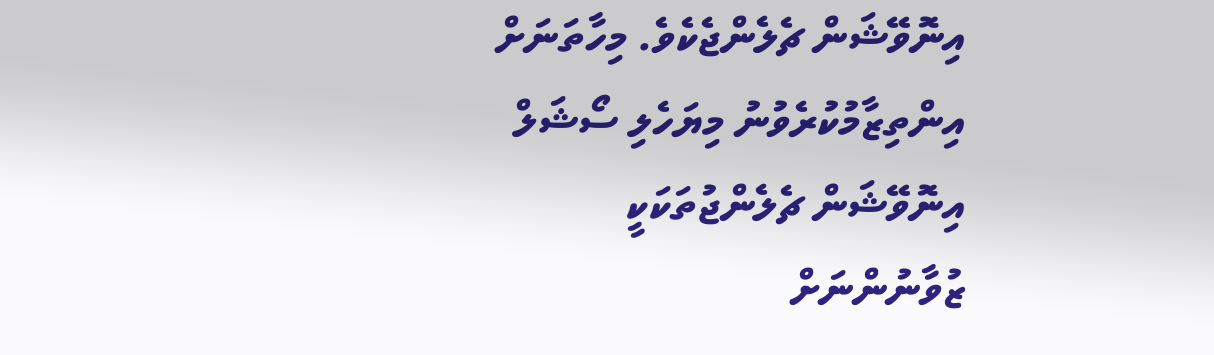އިނޮވޭޝަން ޗެލެންޖެކެވެ. މިހާތަނަށް އިންތިޒާމުކުރެވުނު މިޔަހެލި ސޯޝަލް އިނޮވޭޝަން ޗެލެންޖުތަކަކީ ޒުވާނުންނަށް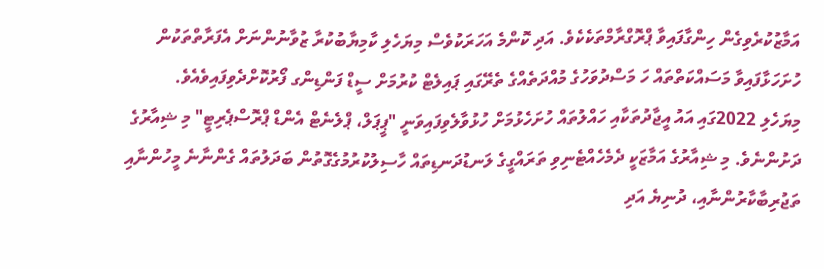އަމާޒުކުރެވިގެން ހިންގާފައިވާ ޕްރޮގްރާމްތަކެކެވެ. އަދި ކޮންމެ އަހަރަކުވެސް މިޔަހެލި ކާމިޔާބުކުރާ ޒުވާނުންނަށް އެފަރާތްތަކުން ހުށަހަޅާފައިވާ މަސައްކަތްތައް ހަ މަސްދުވަހުގެ މުއްދަތެއްގެ ތެރޭގައި ޕައިލެޓް ކުރުމަށް ސީޑް ފަންޑިންގ ފޯރުކޮށްދެވިފައިވެއެވެ.
މިޔަހެލި 2022ގައި އައު އީޖާދުތަކާއި ހައްލުތައް ހުށަހެޅުމަށް ހުޅުވާލެވިފައިވަނީ "ޕީޕަލް، ޕްލެނެޓް އެންޑް ޕްރޮސްޕެރިޓީ" މި ޝިއާރުގެ ދަށުންނެވެ. މި ޝިއާރުގެ އަމާޒަކީ ދެމެހެއްޓެނިވި ތަރައްގީގެ ލަނޑުދަނޑިތައް ހާސިލުކުރުމުގެގޮތުން ބަދަލުތައް ގެންނާނެ މީހުންނާއި ތަޖުރިބާކާރުންނާއި، ދުނިޔެ އަދި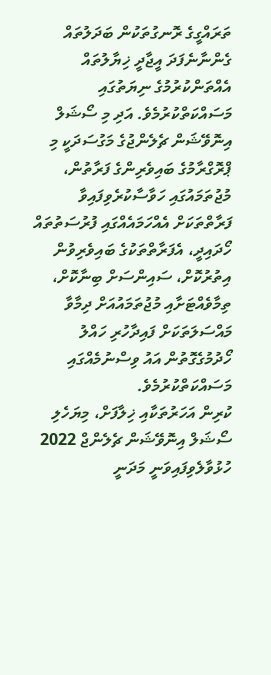ތަރައްގީގެ ރޮނގުތަކުން ބަދަލުތައް ގެންނާނެފަދަ އީޖާދީ ޚިޔާލުތައް އެއްތަންކުރުމުގެ ނިޔަތުގައި މަސައްކަތްކުރުމެވެ. އަދި މި ސޯޝަލް އިނޮވޭޝަން ޗެލެންޖުގެ މަގުސަދަކީ މި ޕްރޮގްރާމުގެ ބައިވެރިންގެ ފަރާތުން، މުޖުތަމައުގައި ހަވާސާކުރެވިފައިވާ ފަރާތްތަކަށް އެއްހަމައެއްގައި ފުރުސަތުތައް ހޯދައިދީ، އެފަރާތްތަކުގެ ބައިވެރިވުން އިތުރުކޮށް، ސައިންސަށް ބިނާކޮށް، ތިމާވެއްޓަށާއި މުޖުތަމައުއަށް ދިމާވާ މައްސަލަތަކަށް ފައިދާހުރި ހައްލު ހޯދުމުގެގޮތުން އައު ވިސްނުމެއްގައި މަސައްކަތްކުރުމެވެ.
ކުރިން އަހަރުތަކާއި ޚިލާފަށް، މިޔަހެލި ސޯޝަލް އިނޮވޭޝަން ޗެލެންޖް 2022 ހުޅުވާލެވިފައިވަނީ މަދަނީ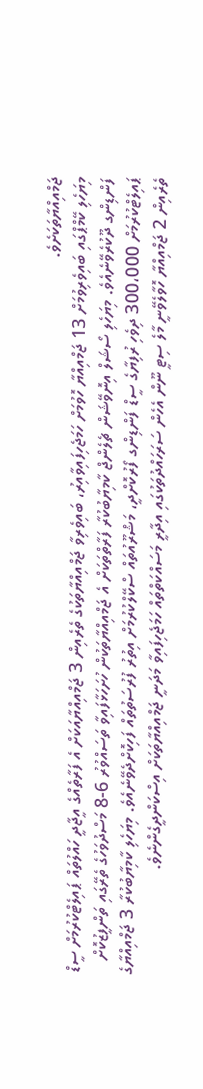ޖަމްއިއްޔާތަކަށެވެ.
މިޔަހެލި ކޭމްޕްގައި ބައިވެރިވުމަށް 13 ޖަމްއިއްޔާ ހޮވުމަށް ހަމަޖެހިފައިވާއިރު، ބައިވެރިވާ ޖަމްއިއްޔާތަކުގެ ތެރެއިން 3 ޖަމްއިއްޔާއަކަށް އެ ފަރާތެއްގެ އީޖާދީ ހައްލުތައް ޕައިލެޓްކުރުމަށް ސީޑް ފަންޑިންގ ދޫކުރެވޭނެއެވެ. މިޔަހެލި ސޯޝަލް އިނޮވޭޝަން ޗެލެންޖް ކާމިޔާބުކުރާ ފަރާތްތަކަށް އެ ޖަމްއިއްޔާތަކުން ހުށަހަޅާފައިވާ ތަސައްވުރު 6-8 މަސްދުވަހުގެ ތެރޭގައި ތަންފީޒުކޮށް ޕައިލެޓްކުރުމަށް 300،000 ދިވެހި ރުފިޔާގެ ސީޑް ފަންޑިންގ ފޯރުކޮށްދީ، މަޝްރޫއުތައް ސްކޭލްކުރުމަށް އިތުރު ފުރުސަތުތައް ފަހިކޮށްދެވޭނެއެވެ. މިޔަހެލި ކާމިޔާބުކުރާ 3 ޖަމްއިއްޔާގެ ތެރެއިން 2 ޖަމްއިއްޔާ ހޮވާލެވޭނީ މާލެ ސިޓީ ނޫން އެހެން ސަރަހައްދުތަކުގައި އިދާރީ މަސައްކަތްތައް ހަމަޖެހިފައިވާ މަދަނީ ޖަމްއިއްޔާތަކަށް އިސްކަންދީގެންނެވެ.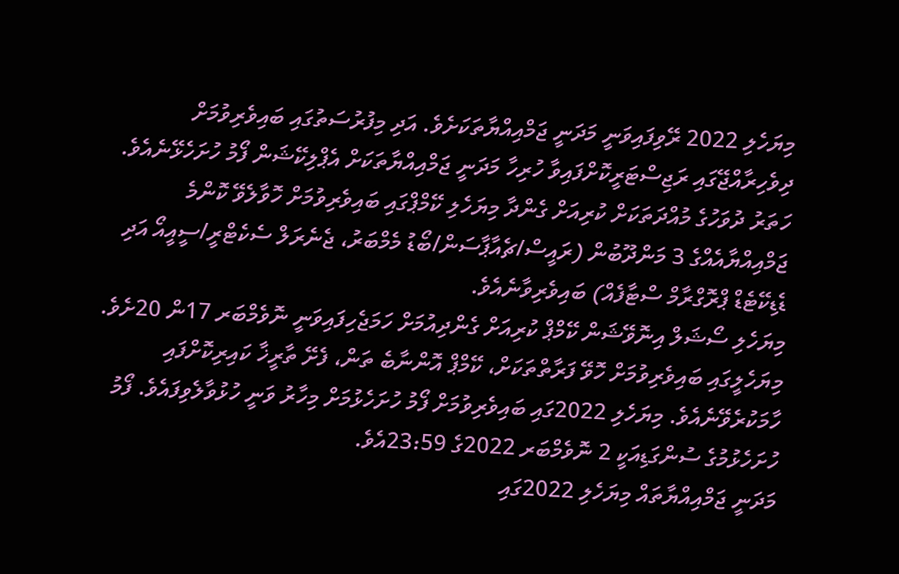މިޔަހެލި 2022 ރޭވިފައިވަނީ މަދަނީ ޖަމްއިއްޔާތަކަށެވެ. އަދި މިފުރުސަތުގައި ބައިވެރިވުމަށް ދިވެހިރާއްޖޭގައި ރަޖިސްޓަރީކޮށްފައިވާ ހުރިހާ މަދަނީ ޖަމްއިއްޔާތަކަށް އެޕްލިކޭޝަން ފޯމު ހުށަހެޅޭނެއެވެ. ހަތަރު ދުވަހުގެ މުއްދަތަކަށް ކުރިއަށް ގެންދާ މިޔަހެލި ކޭމްޕްގައި ބައިވެރިވުމަށް ހޮވާލެވޭ ކޮންމެ ޖަމްއިއްޔާއެއްގެ 3 މަންދޫބުން (ރައީސް/ޗެއާޕާސަން/ބޯޑު މެމްބަރު، ޖެނެރަލް ސެކެޓްރީ/ސީއީއޯ އަދި ޑެޑިކޭޓެޑް ޕްރޮގްރާމް ސްޓާފެއް) ބައިވެރިވާނެއެވެ.
މިޔަހެލި ސޯޝަލް އިނޮވޭޝަން ކޭމްޕް ކުރިއަށް ގެންދިއުމަށް ހަމަޖެހިފައިވަނީ ނޮވެމްބަރ 17ން 20ށެވެ. މިޔަހެލީގައި ބައިވެރިވުމަށް ހޮވޭ ފަރާތްތަކަށް، ކޭމްޕް އޮންނާބެ ތަން، ފެށޭ ތާރީޚާ ކައިރިކޮށްފައި ހާމަކުރެވޭނެއެވެ. މިޔަހެލި 2022ގައި ބައިވެރިވުމަށް ފޯމު ހުށަހެޅުމަށް މިހާރު ވަނީ ހުޅުވާލެވިފައެވެ. ފޯމު ހުށަހެޅުމުގެ ސުންގަޑިއަކީ 2 ނޮވެމްބަރ 2022ގެ 23:59އެވެ.
މަދަނީ ޖަމްއިއްޔާތައް މިޔަހެލި 2022ގައި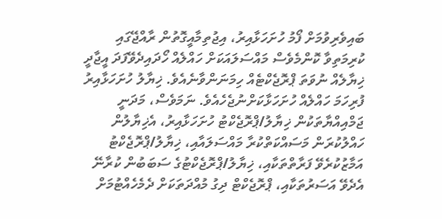ބައިވެރިވުމަށް ފޯމު ހުށަހަޅާއިރު، އިޖުތިމާއީގޮތުން ރާއްޖޭގައި ކުރިމަތިވާ ކޮންމެވެސް މައްސަލައަކަށް ހައްލެއް ހޯދައިދެވޭފަދަ އީޖާދީ ޚިޔާލެއް ނުވަތަ ޕްރޮޖެކްޓެއް ހިމަނަންވާނެއެވެ. ޚިޔާލު ހުށަހަޅާއިރު ފުރިހަމަ ހައްލެއް ހުށަހަޅާކަށްނުޖެހެއެވެ. ނަމަވެސް، މަދަނީ ޖަމްއިއްޔާތަކުން ޚިޔާލު/ޕްރޮޖެކްޓު ހުށަހަޅާއިރު، އެޚިޔާލުން ހައްލުކުރަން މަސައްކަތްކުރާ މައްސަލައާއި، ޚިޔާލު/ޕްރޮޖެކްޓު އަމާޒުކުރެވޭ ފަރާތްތަކާއި، ޚިޔާލު/ޕްރޮޖެކްޓުގެ ސަބަބުން ކުރާނޭ އެދެވޭ އަސަރުތަކާއި، ޕްރޮޖެކްޓް ދިގު މުއްދަތަކަށް ދެމެހެއްޓުމަށް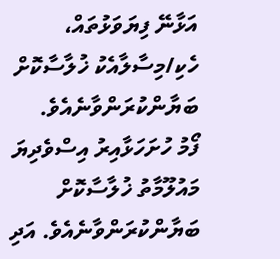އަޅާނޭ ފިޔަވަޅުތައް، ހެކި/މިސާލާއެކު ޚުލާސާކޮށް ބަޔާންކުރަންވާނެއެވެ.
ފޯމު ހުށަހަޅާއިރު އިސްވެދިޔަ މައުލޫމާތު ޚުލާސާކޮށް ބަޔާންކުރަންވާނެއެވެ. އަދި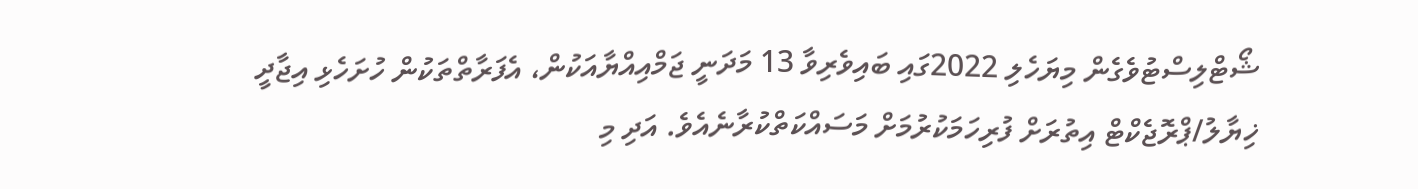ޝޯޓްލިސްޓުވެގެން މިޔަހެލި 2022ގައި ބައިވެރިވާ 13 މަދަނީ ޖަމްއިއްޔާއަކުން، އެފަރާތްތަކުން ހުށަހެޅި އިޖާދީ ޚިޔާލު/ޕްރޮޖެކްޓް އިތުރަށް ފުރިހަމަކުރުމަށް މަސައްކަތްކުރާނެއެވެ. އަދި މި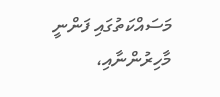މަސައްކަތުގައި ފަންނީ މާހިރުންނާއި،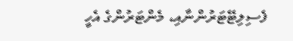ފެސިލިޓޭޓަރުންނާއި، މެންޓަރުންގެ އެހީ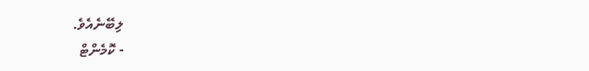ލިބޭނެއެވެ.
- ކޮމެންޓް